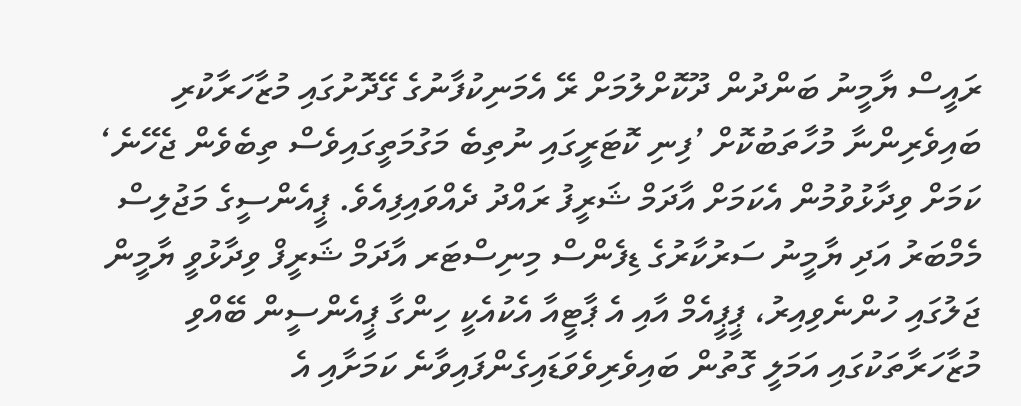ރައީސް ޔާމީނު ބަންދުން ދޫކޮށްލުމަށް ރޭ އެމަނިކުފާނުގެ ގޭދޮށުގައި މުޒާހަރާކުރި ބައިވެރިންނާ މުހާތަބުކޮށް ’ފިނި ކޮޓަރީގައި ނުތިބެ މަގުމަތީގައިވެސް ތިބެވެން ޖެހޭނެ‘ ކަމަށް ވިދާޅުވުމުން އެކަމަށް އާދަމް ޝަރީފު ރައްދު ދެއްވައިފިއެވެ. ޕީއެންސީގެ މަޖުލިސް މެމްބަރު އަދި ޔާމީނު ސަރުކާރުގެ ޑިފެންސް މިނިސްޓަރ އާދަމް ޝަރީފް ވިދާޅުވީ ޔާމީން ޖަލުގައި ހުންނެވިއިރު، ޕީޕީއެމް އާއި އެ ޕާޓީއާ އެކުއެކީ ހިންގާ ޕީއެންސީން ބޭއްވި މުޒާހަރާތަކުގައި އަމަލީ ގޮތުން ބައިވެރިވެވަޑައިގެންފައިވާނެ ކަމަށާއި އެ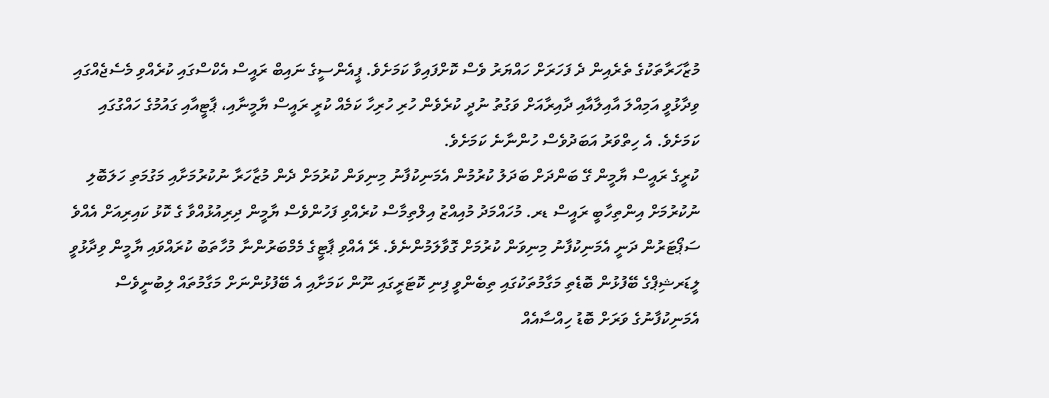މުޒާހަރާތަކުގެ ތެރެއިން ދެ ފަހަރަށް ހައްޔަރު ވެސް ކޮށްފައިވާ ކަމަށެވެ. ޕީއެންސީގެ ނައިބް ރައީސް އެކްސްގައި ކުރެއްވި މެސެޖެއްގައި ވިދާޅުވީ އަމިއްލަ އާއިލާއާއި ދާއިރާއަށް ވަގުތު ނުދީ ކުރެވެން ހުރި ހުރިހާ ކަމެއް ކުރީ ރައީސް ޔާމީނާއި، ޕާޓީއާއި ގައުމުގެ ހައްގުގައި ކަމަށެވެ. އެ ހިތްވަރު އަބަދުވެސް ހުންނާނެ ކަމަށެވެ.
ކުރީގެ ރައީސް ޔާމީން ގޭ ބަންދަށް ބަދަލު ކުރުމުން އެމަނިކުފާނު މިނިވަން ކުރުމަށް ދެން މުޒާހަރާ ނުކުރުމަށާއި މަގުމަތި ހަލަބޮލި ނުކުރުމަށް އިންތިހާބީ ރައީސް ޑރ. މުހައްމަދު މުއިއްޒު އިލްތިމާސް ކުރެއްވި ފަހުންވެސް ޔާމީން ދިރިއުޅުއްވާ ގެ ކޮޅު ކައިރިއަށް އެއްވެ ސަޕޯޓަރުން ދަނީ އެމަނިކުފާނު މިނިވަން ކުރުމަށް ގޮވާލަމުންނެވެ. ރޭ އެއްވި ޕާޓީގެ މެމްބަރުންނާ މުހާތަބު ކުރައްވައި ޔާމީން ވިދާޅުވީ ލީޑަރޝިޕްގެ ބޭފުޅުން ބޮޑެތި މަގާމުތަކުގައި ތިބެންވީ ފިނި ކޮޓަރީގައި ނޫން ކަމަށާއި އެ ބޭފުޅުންނަށް މަގާމުތައް ލިބުނީވެސް އެމަނިކުފާނުގެ ވަރަށް ބޮޑު ހިއްސާއެއް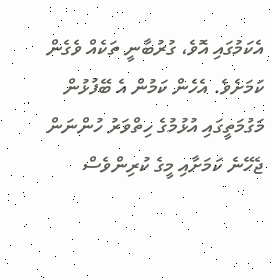އެކަމުގައި އޮވެ، ގުރުބާނީ ތަކެއް ވެގެން ކަމަށެވެ. އެހެން ކަމުން އެ ބޭފުޅުން މަގުމަތީގައި އުޅުމުގެ ހިތްވަރު ހުންނަން ޖެހޭނެ ކަމަށާއި މީގެ ކުރިންވެސް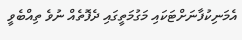އެމަނިކުފާނަށްޓަކައި މަގުމަތީގައި ދެފޮތެއް ނުވެ ތިއްބެވީ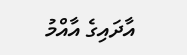އާދައިގެ އާއްމު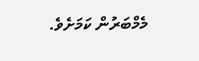މެމްބަރުން ކަމަށެވެ.